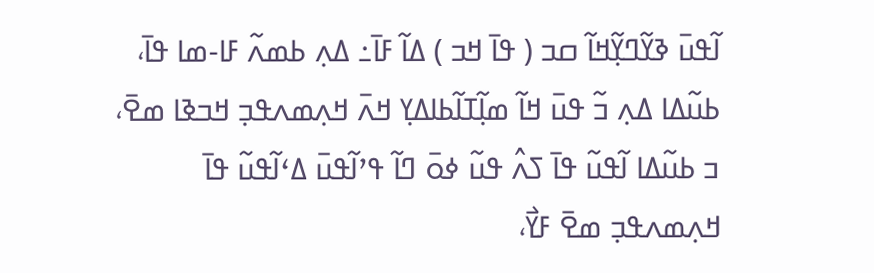ߊ߬ߟߎ߫ ߢߌ߬ߣߌ߲߬ߞߊ߬ ߛߏ ( ߟߊ߫ ߞߏ ) ߡߊ߬ ߓߊ߫߸ ߡߍ߲ ߕߘߍ߬ ߓߊ-ߘߊ ߟߊ߫، ߕߎ߬ߡߊ ߡߍ߲ ߏ߬ ߟߎ߫ ߞߊ߬ ߘߊ߲߬ߠߊ߬ߕߊߡߌ߲ ߞߍ߫ ߞߍ߲ߘߍߟߏ߲ ߞߏߢߊ ߘߐ߫، ߏ ߕߎ߬ߡߊ ߊ߬ߟߎ߬ ߟߊ߫ ߖߍ߮ ߟߎ߬ ߦߋ߫ ߣߊ߬ ߟߴߊ߬ߟߎ߫ ߡߵߊ߬ߟߎ߬ ߟߊ߫ ߞߍ߲ߘߍߟߏ߲ ߘߐ߫ ߓߌ߯،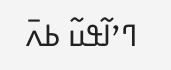ߣߴߊ߬ߟߎ߬ ߕߍ߫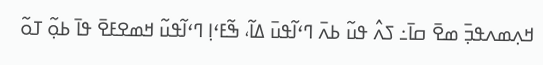ߞߍ߲ߘߍߟߏ߲߫ ߘߐ߫ ߛߊ߫߸ ߖߍ߮ ߟߎ߬ ߕߍ߫ ߣߵߊ߬ߟߎ߫ ߡߊ߬، ߒ߬ߓߵߊ߲ ߣߵߊ߬ߟߎ߬ ߞߘߐߓߐ߫ ߟߊ߫ ߕߋ߲߬ ߠߋ߬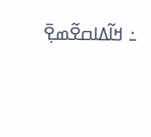߸ ߞߊ߬ߡߊߛߐ߬ߘߐ߲߫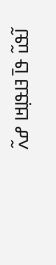ߊ߬ߟߎ߬ ߟߊ߫ ߔߊߟߊ߲ߞߊ ߝߍ߬